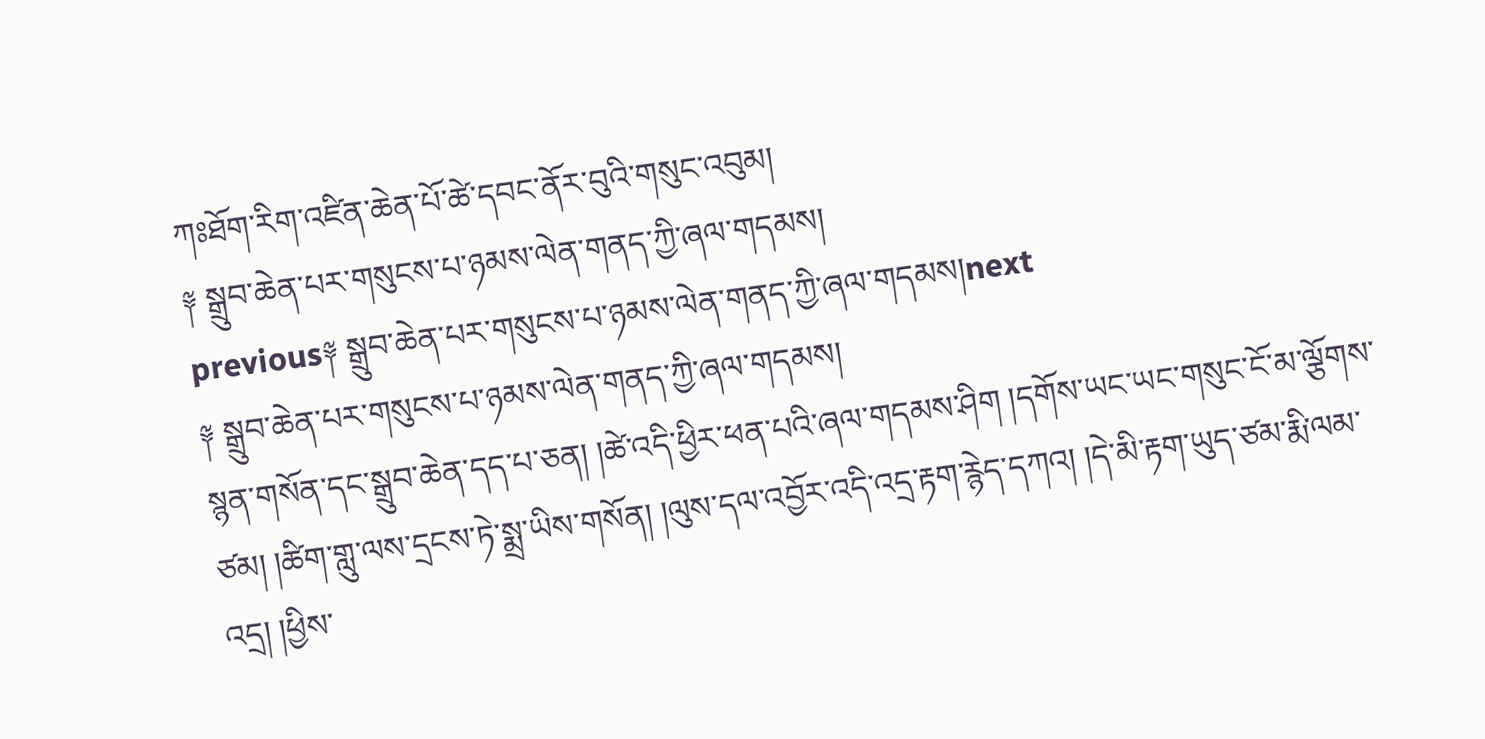ཀཿཐོག་རིག་འཛིན་ཆེན་པོ་ཚེ་དབང་ནོར་བུའི་གསུང་འབུམ།
༈ སྒྲུབ་ཆེན་པར་གསུངས་པ་ཉམས་ལེན་གནད་ཀྱི་ཞལ་གདམས།
previous༈ སྒྲུབ་ཆེན་པར་གསུངས་པ་ཉམས་ལེན་གནད་ཀྱི་ཞལ་གདམས།next
༈ སྒྲུབ་ཆེན་པར་གསུངས་པ་ཉམས་ལེན་གནད་ཀྱི་ཞལ་གདམས།
སྙན་གསོན་དང་སྒྲུབ་ཆེན་དད་པ་ཅན། །ཚེ་འདི་ཕྱིར་ཕན་པའི་ཞལ་གདམས་ཤིག །དགོས་ཡང་ཡང་གསུང་ངོ་མ་ལྕོགས་ཙམ། །ཚིག་གླུ་ལས་དྲངས་ཏེ་སྨྲ་ཡིས་གསོན། །ལུས་དལ་འབྱོར་འདི་འདྲ་རྟག་རྙེད་དཀའ། །དེ་མི་རྟག་ཡུད་ཙམ་རྨི་ལམ་འདྲ། །ཕྱིས་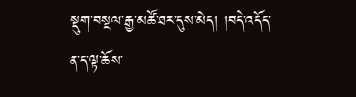སྡུག་བསྔལ་རྒྱ་མཚོ་ཐར་དུས་མེད། །བདེ་འདོད་ན་ད་ལྟ་ཆོས་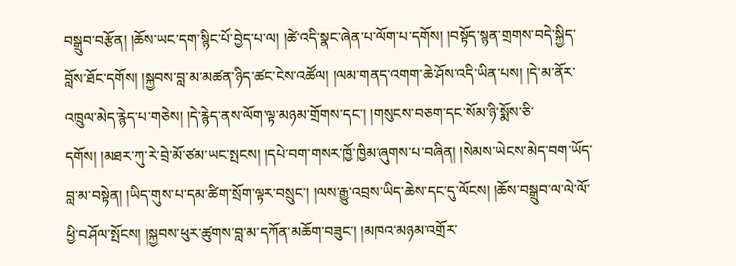བསྒྲུབ་བརྩོན། །ཆོས་ཡང་དག་སྙིང་པོ་བྱེད་པ་ལ། །ཚེ་འདི་སྣང་ཞེན་པ་ལོག་པ་དགོས། །བསྟོད་སྙན་གྲགས་བདེ་སྐྱིད་བློས་ཐོང་དགོས། །སྐྱབས་བླ་མ་མཚན་ཉིད་ཚང་ངེས་འཚོལ། །ལམ་གནད་འགག་ཆེ་ཤོས་འདི་ཡིན་པས། །དེ་མ་ནོར་འཁྲུལ་མེད་རྙེད་པ་གཅེས། །དེ་རྙེད་ནས་ལོག་ལྟ་མཉམ་གྲོགས་དང་། །གསུངས་བཅག་དང་སོམ་ཉི་སྨོས་ཅི་དགོས། །མཐར་ཀུ་རེ་བྲེ་མོ་ཙམ་ཡང་སྤངས། །དཔེ་བག་གསར་ཁྱོ་ཁྱིམ་ཞུགས་པ་བཞིན། །སེམས་ཡེངས་མེད་བག་ཡོད་བླ་མ་བསྟེན། །ཡིད་གུས་པ་དམ་ཚིག་སྲོག་ལྟར་བསྲུང་། །ལས་རྒྱུ་འབྲས་ཡིད་ཆེས་དང་དུ་ལོངས། །ཆོས་བསྒྲུབ་ལ་ལེ་ལོ་ཕྱི་བཤོལ་སྤོངས། །སྐྱབས་ཕུར་ཚུགས་བླ་མ་དཀོན་མཆོག་བཟུང་། །མཁའ་མཉམ་འགྲོར་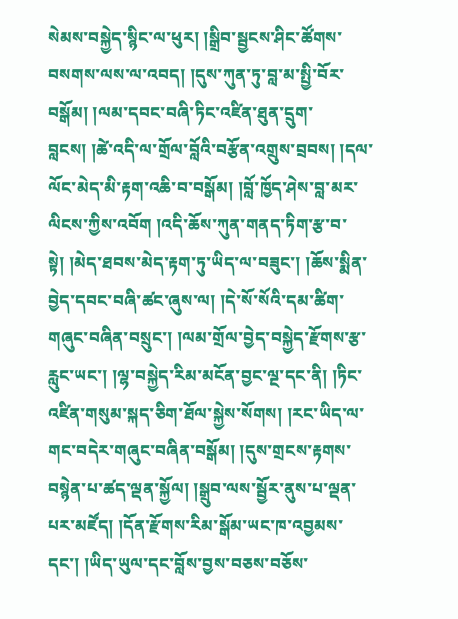སེམས་བསྐྱེད་སྙིང་ལ་ཕུར། །སྒྲིབ་སྦྱངས་ཤིང་ཚོགས་བསགས་ལས་ལ་འབད། །དུས་ཀུན་ཏུ་བླ་མ་སྤྱི་བོར་བསྒོམ། །ལམ་དབང་བཞི་ཏིང་འཛིན་ཐུན་དྲུག་བླངས། །ཚེ་འདི་ལ་གྲོལ་བློའི་བརྩོན་འགྲུས་བྲབས། །དལ་ལོང་མེད་མི་རྟག་འཆི་བ་བསྒོམ། །བློ་ཁྱོད་ཤེས་བླ་མར་ལིངས་ཀྱིས་འབོག །འདི་ཆོས་ཀུན་གནད་ཏིག་རྩ་བ་སྟེ། །མེད་ཐབས་མེད་རྟག་ཏུ་ཡིད་ལ་བཟུང་། །ཆོས་སྨིན་བྱེད་དབང་བཞི་ཚང་ཞུས་ལ། །དེ་སོ་སོའི་དམ་ཚིག་གཞུང་བཞིན་བསྲུང་། །ལམ་གྲོལ་བྱེད་བསྐྱེད་རྫོགས་རྩ་རླུང་ཡང་། །ལྷ་བསྐྱེད་རིམ་མངོན་བྱང་ལྔ་དང་ནི། །ཏིང་འཛིན་གསུམ་སྐད་ཅིག་ཐོལ་སྐྱེས་སོགས། །རང་ཡིད་ལ་གང་བདེར་གཞུང་བཞིན་བསྒོམ། །དུས་གྲངས་རྟགས་བསྙེན་པ་ཚད་ལྡན་སྐྱོལ། །སྒྲུབ་ལས་སྦྱོར་ནུས་པ་ལྡན་པར་མཛོད། །དོན་རྫོགས་རིམ་སྒོམ་ཡང་ཁ་འབྱམས་དང་། །ཡིད་ཡུལ་དང་བློས་བྱས་བཅས་བཅོས་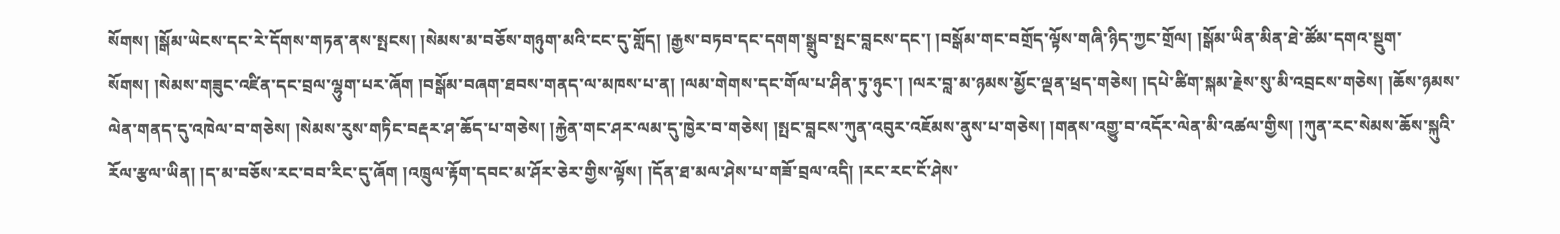སོགས། །སྒོམ་ཡེངས་དང་རེ་དོགས་གཏན་ནས་སྤངས། །སེམས་མ་བཅོས་གཉུག་མའི་ངང་དུ་གློད། །རྒྱས་བཏབ་དང་དགག་སྒྲུབ་སྤང་བླངས་དང་། །བསྒོམ་གང་བགྲོད་ལྟོས་གཞི་ཉིད་ཀྱང་གྲོལ། །སྒོམ་ཡིན་མིན་ཐེ་ཚོམ་དགའ་སྡུག་སོགས། །སེམས་གཟུང་འཛིན་དང་བྲལ་ལྷུག་པར་ཞོག །བསྒོམ་བཞག་ཐབས་གནད་ལ་མཁས་པ་ན། །ལམ་གེགས་དང་གོལ་པ་ཤིན་ཏུ་ཉུང་། །ལར་བླ་མ་ཉམས་མྱོང་ལྡན་ཕྲད་གཅེས། །དཔེ་ཚིག་སྐམ་རྗེས་སུ་མི་འབྲངས་གཅེས། །ཆོས་ཉམས་ལེན་གནད་དུ་འཁེལ་བ་གཅེས། །སེམས་རུས་གཏིང་བརྡར་ཤ་ཆོད་པ་གཅེས། །རྐྱེན་གང་ཤར་ལམ་དུ་ཁྱེར་བ་གཅེས། །སྤང་བླངས་ཀུན་འབུར་འཇོམས་ནུས་པ་གཅེས། །གནས་འགྱུ་བ་འདོར་ལེན་མི་འཚལ་གྱིས། །ཀུན་རང་སེམས་ཆོས་སྐུའི་རོལ་རྩལ་ཡིན། །ད་མ་བཅོས་རང་བབ་རིང་དུ་ཞོག །འཁྲུལ་རྟོག་དབང་མ་ཤོར་ཅེར་གྱིས་ལྟོས། །དོན་ཐ་མལ་ཤེས་པ་གཟོ་བྲལ་འདི། །རང་རང་ངོ་ཤེས་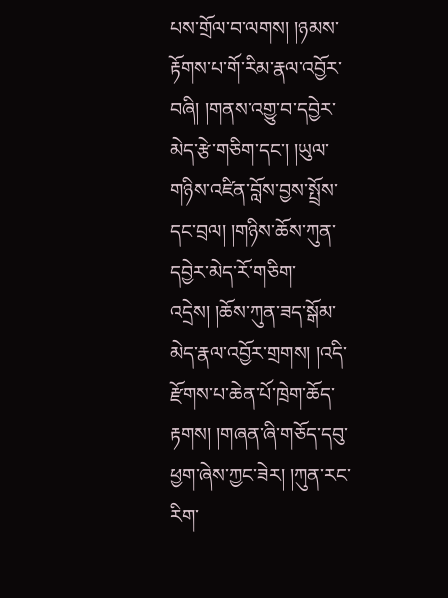པས་གྲོལ་བ་ལགས། །ཉམས་རྟོགས་པ་གོ་རིམ་རྣལ་འབྱོར་བཞི། །གནས་འགྱུ་བ་དབྱེར་མེད་རྩེ་གཅིག་དང་། །ཡུལ་གཉིས་འཛིན་བློས་བྱས་སྤྲོས་དང་བྲལ། །གཉིས་ཆོས་ཀུན་དབྱེར་མེད་རོ་གཅིག་འདྲེས། །ཆོས་ཀུན་ཟད་སྒོམ་མེད་རྣལ་འབྱོར་གྲགས། །འདི་རྫོགས་པ་ཆེན་པོ་ཁྲེག་ཆོད་རྟགས། །གཞན་ཞི་གཅོད་དབུ་ཕྱག་ཞེས་ཀྱང་ཟེར། །ཀུན་རང་རིག་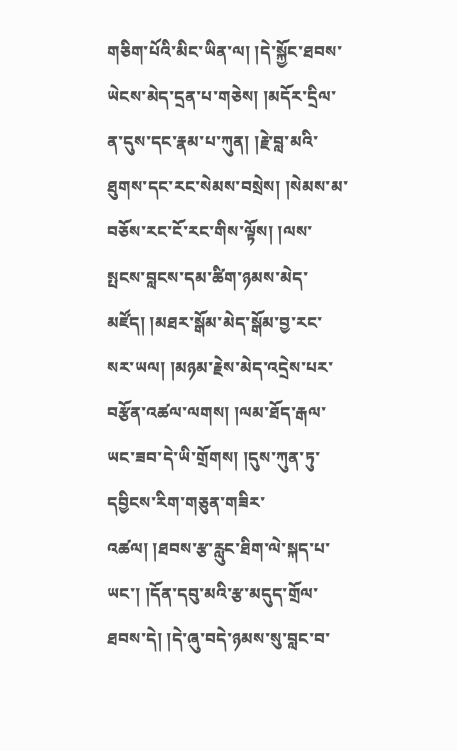གཅིག་པོའི་མིང་ཡིན་ལ། །དེ་སྐྱོང་ཐབས་ཡེངས་མེད་དྲན་པ་གཅེས། །མདོར་དྲིལ་ན་དུས་དང་རྣམ་པ་ཀུན། །རྗེ་བླ་མའི་ཐུགས་དང་རང་སེམས་བསྲེས། །སེམས་མ་བཅོས་རང་ངོ་རང་གིས་ལྟོས། །ལས་སྤངས་བླངས་དམ་ཚིག་ཉམས་མེད་མཛོད། །མཐར་སྒོམ་མེད་སྒོམ་བྱ་རང་སར་ཡལ། །མཉམ་རྗེས་མེད་འདྲེས་པར་བརྩོན་འཚལ་ལགས། །ལམ་ཐོད་རྒལ་ཡང་ཟབ་དེ་ཡི་གྲོགས། །དུས་ཀུན་ཏུ་དབྱིངས་རིག་གཅུན་གཟིར་འཚལ། །ཐབས་རྩ་རླུང་ཐིག་ལེ་སྐད་པ་ཡང་། །དོན་དབུ་མའི་རྩ་མདུད་གྲོལ་ཐབས་དེ། །དེ་ཞུ་བདེ་ཉམས་སུ་བླང་བ་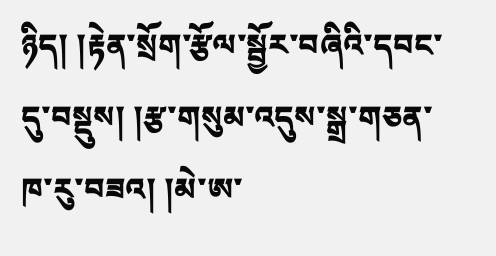ཉིད། །རྟེན་སྲོག་རྩོལ་སྦྱོར་བཞིའི་དབང་དུ་བསྡུས། །རྩ་གསུམ་འདུས་སྒྲ་གཅན་ཁ་རུ་བཟའ། །མེ་ཨ་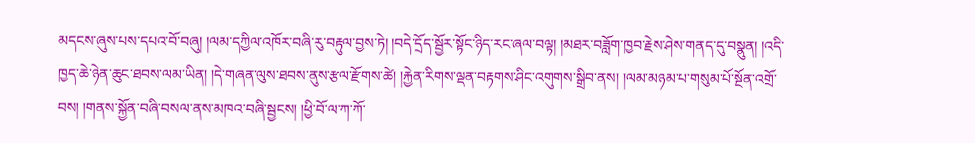མདངས་ཞུས་པས་དཔའ་བོ་བཞུ། །ལམ་དཀྱིལ་འཁོར་བཞི་རུ་བརྟུལ་བྱས་ཏེ། །བདེ་དྲོད་སྦྱོར་སྟོང་ཉིད་རང་ཞལ་བལྟ། །མཐར་བཟློག་ཁྱབ་རྗེས་ཤེས་གནད་དུ་བསྣུན། །འདི་ཁྱད་ཆེ་ཉེན་ཆུང་ཐབས་ལམ་ཡིན། །དེ་གཞན་ལུས་ཐབས་ནུས་རྩལ་རྫོགས་ཚེ། །རྐྱེན་རིགས་ལྡན་བརྟགས་ཤིང་འགུགས་སྒྲིབ་ནས། །ལམ་མཉམ་པ་གསུམ་པོ་སྔོན་འགྲོ་བས། །གནས་སྐྱོན་བཞི་བསལ་ནས་མཁའ་བཞི་སྦྱངས། །ཕྱི་བོ་ལ་ཀ་ཀོ་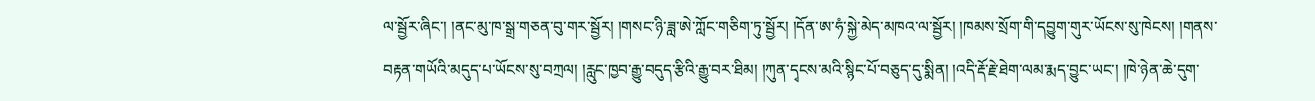ལ་སྦྱོར་ཞིང་། །ནང་མུ་ཁ་སྒྲ་གཅན་བུ་གར་སྦྱོར། །གསང་ཉི་ཟླ་ཨེ་ཀློང་གཅིག་ཏུ་སྦྱོར། །དོན་ཨ་ཧཾ་སྐྱེ་མེད་མཁའ་ལ་སྦྱོར། །ཁམས་སྲོག་གི་དབྱུག་གུར་ཡོངས་སུ་ཁེངས། །གནས་བརྟན་གཡོའི་མདུད་པ་ཡོངས་སུ་བཀྲལ། །རླུང་ཁྱབ་རྒྱུ་བདུད་རྩིའི་རྒྱུ་བར་ཐིམ། །ཀུན་དྭངས་མའི་སྙིང་པོ་བཅུད་དུ་སྨིན། །འདི་རྡོ་རྗེ་ཐེག་ལམ་རྨད་བྱུང་ཡང་། །ཁེ་ཉེན་ཆེ་དུག་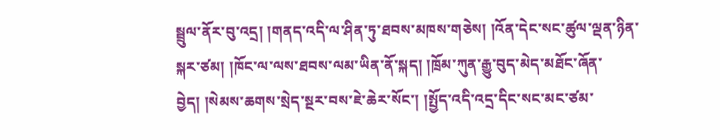སྦྲུལ་ནོར་བུ་འདྲ། །གནད་འདི་ལ་ཤིན་ཏུ་ཐབས་མཁས་གཅེས། །འོན་དེང་སང་ཚུལ་ལྡན་ཉིན་སྐར་ཙམ། །ཁོང་ལ་ལས་ཐབས་ལམ་ཡིན་ནོ་སྐད། །ཁྲོམ་ཀུན་རྒྱུ་བུད་མེད་མཐོང་ཞོན་བྱེད། །སེམས་ཆགས་སྲེད་སྔར་བས་ཇེ་ཆེར་སོང་། །སྤྱོད་འདི་འདྲ་དིང་སང་མང་ཙམ་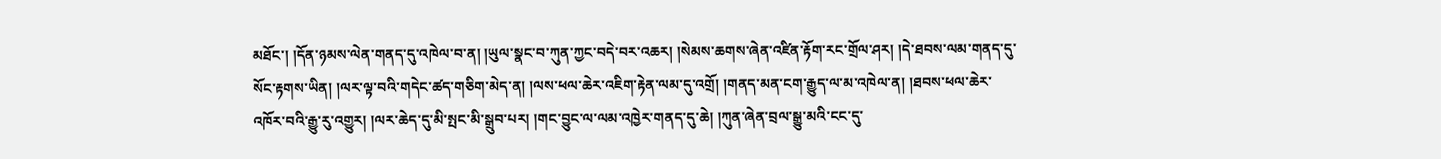མཐོང་། །དོན་ཉམས་ལེན་གནད་དུ་འཁེལ་བ་ན། །ཡུལ་སྣང་བ་ཀུན་ཀྱང་བདེ་བར་འཆར། །སེམས་ཆགས་ཞེན་འཛིན་རྟོག་རང་གྲོལ་ཤར། །དེ་ཐབས་ལམ་གནད་དུ་སོང་རྟགས་ཡིན། །ལར་ལྟ་བའི་གདེང་ཚད་གཅིག་མེད་ན། །ལས་ཕལ་ཆེར་འཇིག་རྟེན་ལམ་དུ་འགྲོ། །གནད་མན་ངག་རྒྱུད་ལ་མ་འཁེལ་ན། །ཐབས་ཕལ་ཆེར་འཁོར་བའི་རྒྱུ་རུ་འགྱུར། །ལར་ཆེད་དུ་མི་སྤང་མི་སྒྲུབ་པར། །གང་བྱུང་ལ་ལམ་འཁྱེར་གནད་དུ་ཆེ། །ཀུན་ཞེན་བྲལ་སྒྱུ་མའི་ངང་དུ་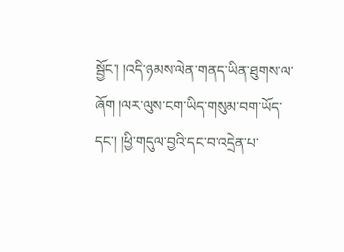སྦྱོང་། །འདི་ཉམས་ལེན་གནད་ཡིན་ཐུགས་ལ་ཞོག །ལར་ལུས་ངག་ཡིད་གསུམ་བག་ཡོད་དང་། །ཕྱི་གདུལ་བྱའི་དང་བ་འདྲེན་པ་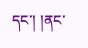དང་། །ནང་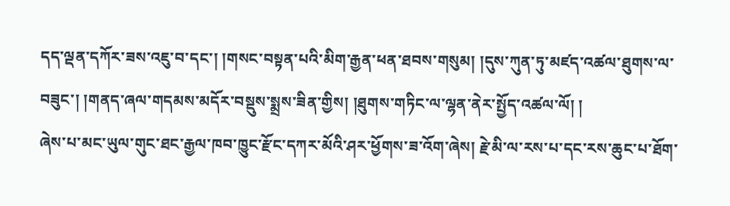དད་ལྡན་དཀོར་ཟས་འཇུ་བ་དང་། །གསང་བསྟན་པའི་མིག་རྒྱན་ཕན་ཐབས་གསུམ། །དུས་ཀུན་ཏུ་མཛད་འཚལ་ཐུགས་ལ་བཟུང་། །གནད་ཞལ་གདམས་མདོར་བསྡུས་སྨྲས་ཟིན་གྱིས། །ཐུགས་གཏིང་ལ་ལྷན་ནེར་སྤྱོད་འཚལ་ལོ། །
ཞེས་པ་མང་ཡུལ་གུང་ཐང་རྒྱལ་ཁབ་ཁྱུང་རྫོང་དཀར་མོའི་ཤར་ཕྱོགས་ཟ་འོག་ཞེས། རྗེ་མི་ལ་རས་པ་དང་རས་ཆུང་པ་ཐོག་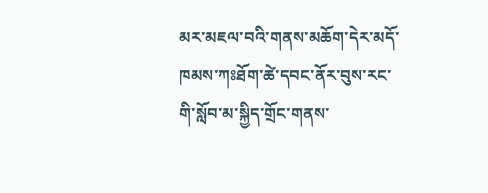མར་མཇལ་བའི་གནས་མཆོག་དེར་མདོ་ཁམས་ཀཿཐོག་ཚེ་དབང་ནོར་བུས་རང་གི་སློབ་མ་སྐྱིད་གྲོང་གནས་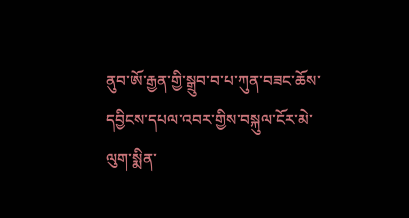ནུབ་ཨོ་རྒྱན་གྱི་སྒྲུབ་བ་པ་ཀུན་བཟང་ཆོས་དབྱིངས་དཔལ་འབར་གྱིས་བསྐུལ་ངོར་མེ་ལུག་སྨིན་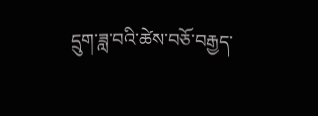དྲུག་ཟླ་བའི་ཚེས་བཅོ་བརྒྱད་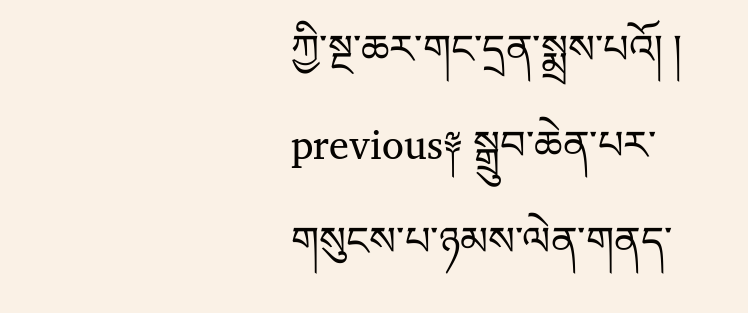ཀྱི་སྔ་ཆར་གང་དྲན་སྨྲས་པའོ། །
previous༈ སྒྲུབ་ཆེན་པར་གསུངས་པ་ཉམས་ལེན་གནད་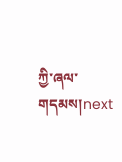ཀྱི་ཞལ་གདམས།next